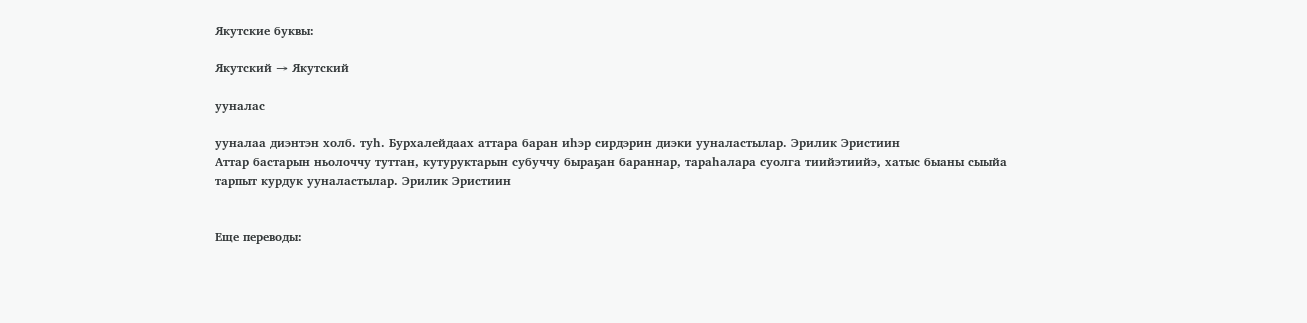Якутские буквы:

Якутский → Якутский

ууналас

ууналаа диэнтэн холб. туһ. Бурхалейдаах аттара баран иһэр сирдэрин диэки ууналастылар. Эрилик Эристиин
Аттар бастарын ньолоччу туттан, кутуруктарын субуччу быраҕан бараннар, тараһалара суолга тиийэтиийэ, хатыс быаны сыыйа тарпыт курдук ууналастылар. Эрилик Эристиин


Еще переводы: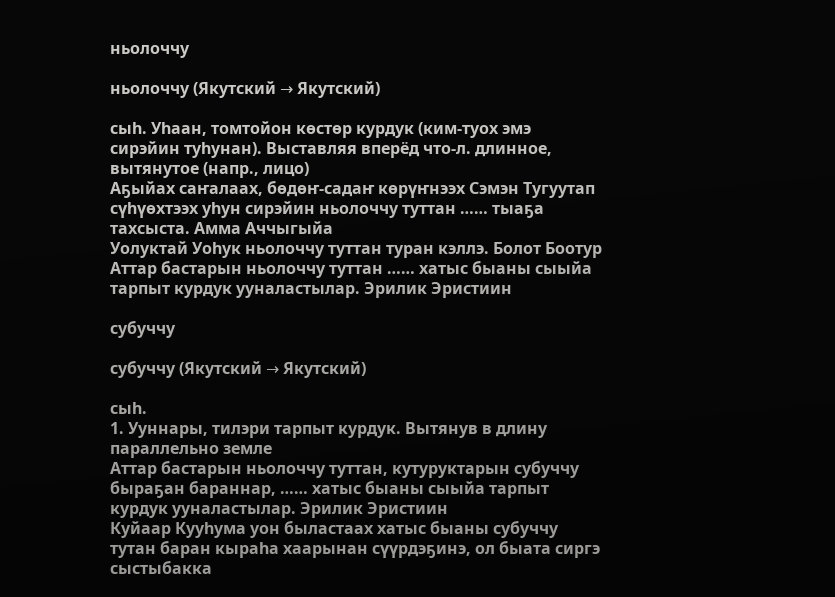ньолоччу

ньолоччу (Якутский → Якутский)

сыһ. Уһаан, томтойон көстөр курдук (ким-туох эмэ сирэйин туһунан). Выставляя вперёд что-л. длинное, вытянутое (напр., лицо)
Аҕыйах саҥалаах, бөдөҥ-садаҥ көрүҥнээх Сэмэн Тугуутап сүһүөхтээх уһун сирэйин ньолоччу туттан …… тыаҕа тахсыста. Амма Аччыгыйа
Уолуктай Уоһук ньолоччу туттан туран кэллэ. Болот Боотур
Аттар бастарын ньолоччу туттан …… хатыс быаны сыыйа тарпыт курдук ууналастылар. Эрилик Эристиин

субуччу

субуччу (Якутский → Якутский)

сыһ.
1. Ууннары, тилэри тарпыт курдук. Вытянув в длину параллельно земле
Аттар бастарын ньолоччу туттан, кутуруктарын субуччу быраҕан бараннар, …… хатыс быаны сыыйа тарпыт курдук ууналастылар. Эрилик Эристиин
Куйаар Кууһума уон быластаах хатыс быаны субуччу тутан баран кыраһа хаарынан сүүрдэҕинэ, ол быата сиргэ сыстыбакка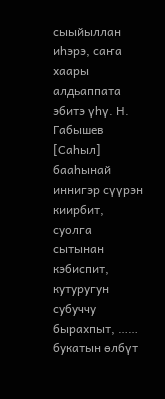сыыйыллан иһэрэ, саҥа хаары алдьаппата эбитэ үһү. Н. Габышев
[Саһыл] бааһынай иннигэр сүүрэн киирбит, суолга сытынан кэбиспит, кутуругун субуччу бырахпыт, …… букатын өлбүт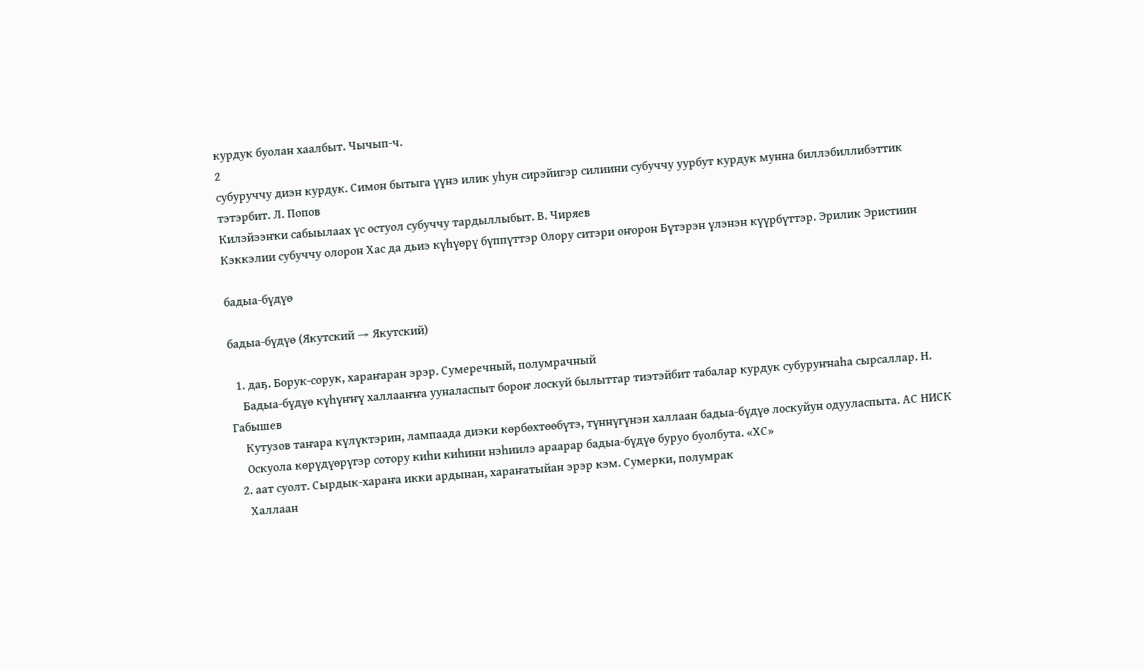курдук буолан хаалбыт. Чычып-ч.
2
субуруччу диэн курдук. Симон бытыга үүнэ илик уһун сирэйигэр силиини субуччу уурбут курдук мунна биллэбиллибэттик тэтэрбит. Л. Попов
Килэйээҥки сабыылаах үс остуол субуччу тардыллыбыт. В. Чиряев
Кэккэлии субуччу олорон Хас да дьиэ күһүөрү бүппүттэр Олору ситэри оҥорон Бүтэрэн үлэнэн күүрбүттэр. Эрилик Эристиин

бадыа-бүдүө

бадыа-бүдүө (Якутский → Якутский)

  1. даҕ. Борук-сорук, хараҥаран эрэр. Сумеречный, полумрачный
    Бадыа-бүдүө күһүҥҥү халлааҥҥа ууналаспыт бороҥ лоскуй былыттар тиэтэйбит табалар курдук субуруҥнаһа сырсаллар. Н. Габышев
    Кутузов таҥара күлүктэрин, лампаада диэки көрбөхтөөбүтэ, түннүгүнэн халлаан бадыа-бүдүө лоскуйун одууласпыта. АС НИСК
    Оскуола көрүдүөрүгэр сотору киһи киһини нэһиилэ араарар бадыа-бүдүө буруо буолбута. «ХС»
  2. аат суолт. Сырдык-хараҥа икки ардынан, хараҥатыйан эрэр кэм. Сумерки, полумрак
    Халлаан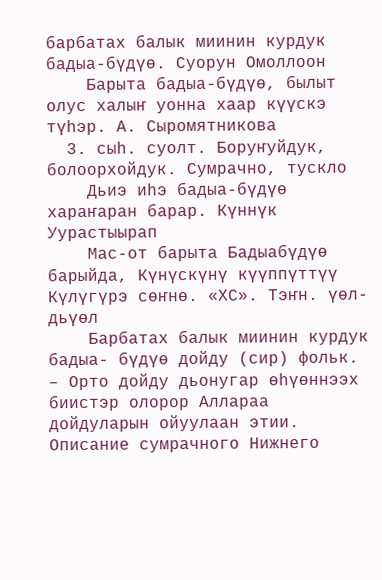барбатах балык миинин курдук бадыа-бүдүө. Суорун Омоллоон
    Барыта бадыа-бүдүө, былыт олус халыҥ уонна хаар күүскэ түһэр. А. Сыромятникова
  3. сыһ. суолт. Боруҥуйдук, болоорхойдук. Сумрачно, тускло
    Дьиэ иһэ бадыа-бүдүө хараҥаран барар. Күннүк Уурастыырап
    Мас-от барыта Бадыабүдүө барыйда, Күнүскүнү күүппүттүү Күлүгүрэ сөҥнө. «ХС». Тэҥн. үөл- дьүөл
    Барбатах балык миинин курдук бадыа- бүдүө дойду (сир) фольк. – Орто дойду дьонугар өһүөннээх биистэр олорор Аллараа дойдуларын ойуулаан этии. Описание сумрачного Нижнего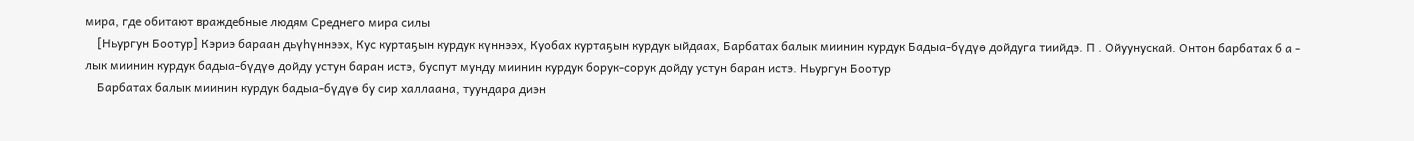мира, где обитают враждебные людям Среднего мира силы
    [Ньургун Боотур] Кэриэ бараан дьүһүннээх, Кус куртаҕын курдук күннээх, Куобах куртаҕын курдук ыйдаах, Барбатах балык миинин курдук Бадыа-бүдүө дойдуга тиийдэ. П . Ойуунускай. Онтон барбатах б а - лык миинин курдук бадыа-бүдүө дойду устун баран истэ, буспут мунду миинин курдук борук-сорук дойду устун баран истэ. Ньургун Боотур
    Барбатах балык миинин курдук бадыа-бүдүө бу сир халлаана, туундара диэн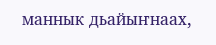маннык дьайыҥнаах,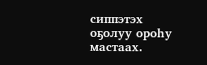сиппэтэх оҕолуу ороһу мастаах.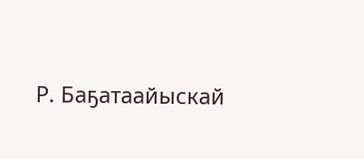Р. Баҕатаайыскай